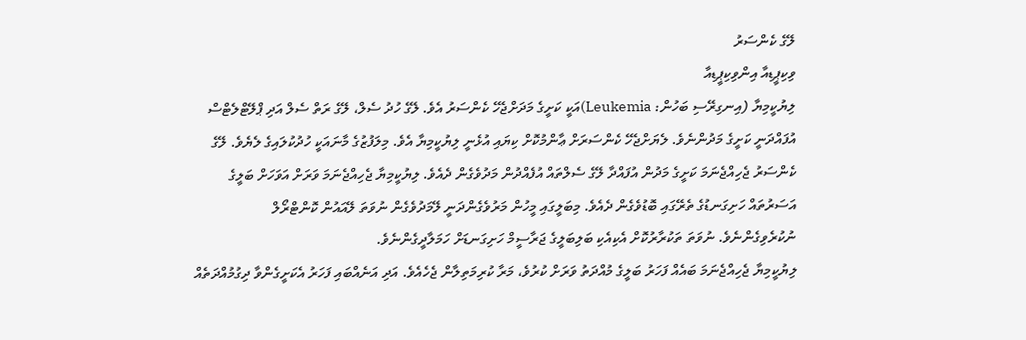ލޭގެ ކެންސަރު
ވިކިޕީޑިއާ އިންވިކިޕީޑިއާ
ލިޔުކީމިޔާ (އިނގިރޭސި ބަހުން: Leukemia)އަކީ ކަށީގެ މަދަށްޖެހޭ ކެންސަރު އެވެ. ލޭގެ ހުދު ސެލް، ލޭގެ ރަތް ސެލް އަދި ޕްލޭޓްލެޓްސް އުފައްދަނީ ކަށީގެ މަދުންނެވެ. ލެޔަށްޖެހޭ ކެންސަރަށް ޢާންމުކޮށް ކިޔައި އުޅެނީ ލިޔުކީމިޔާ އެވެ. މިލަފުޒުގެ މާނައަކީ ހުދުކުލައިގެ ލެޔެވެ. ލޭގެ ކެންސަރު ޖެހިއްޖެނަމަ ކަށީގެ މަދުން އުފައްދާ ލޭގެ ސެލްތައް އުފެއްދުން މަދުވެގެން ދެއެވެ. ލިޔުކީމިޔާ ޖެހިއްޖެނަމަ ވަރަށް އަވަހަށް ބަލީގެ އަސަރުތައް ހަށިގަނޑުގެ ތެރޭގައި ބޮޑުވެގެން ދެއެވެ. މިބަލީގައި މީހުން މަރުވެގެންދަނީ ލޭމަދުވެގެން ނުވަތަ ލޭއައުން ކޮންޓްރޯލް ނުކުރެވިގެންނެވެ. ނުވަތަ ތަކުރާރުކޮށް އެކިއެކި ބަލިބަލީގެ ޖަރާސީމް ހަށިގަނޑަށް ހަމަލާދީގެންނެވެ.
ލިޔުކީމިޔާ ޖެހިއްޖެނަމަ ބައެއް ފަހަރު ބަލީގެ މުއްދަތު ވަރަށް ކުރުވެ، މަރާ ކުރިމަތިލާން ޖެހެއެވެ. އަދި އަނެއްބައި ފަހަރު އެކަށީގެންވާ ދިގުމުއްދަތެއް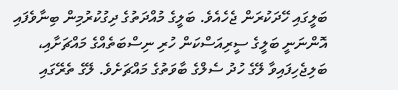ބަލީގައި ހޭދަކުރަން ޖެހެއެވެ. ބަލީގެ މުއްދަތުގެ ދިގުކުރުމިން ބިނާވެފައި އޮންނަނީ ބަލީގެ ސީރިއަސްކަން ހުރި ނިސްބަތެއްގެ މައްޗަށާއި، ބަލިޖެހިފައިވާ ލޭގެ ހުދު ސެލްގެ ބާވަތުގެ މައްޗަށެވެ. ލޭގެ ތެރޭގައި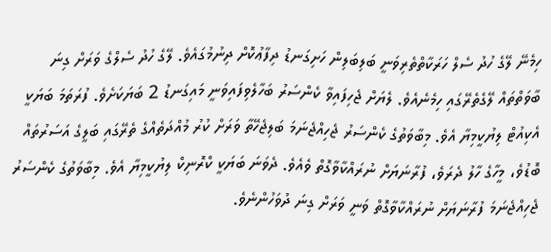ހިމެނޭ ލޭގެ ހުދު ސެލް ހަރަކާތްތެރިވަނީ ބަލިބަލިން ހަށިގަނޑު ދިފާޢުކޮށް ދިނުމުގައެވެ. ލޭގެ ހުދު ސެލްގެ ވަރަށް ގިނަ ބާވަތްތައް ލޭގެތެރޭގައި ހިމެނެއެވެ. ލެޔަށް ޖެހިފައިވާ ކެންސަރު ބަހާލެވިފައިވަނީ މައިގަނޑު 2 ބަޔަކަށެވެ. ފުރަތަމަ ބަޔަކީ އެކިއުޓް ލިޔުކީމިޔާ އެވެ. މިބާވަތުގެ ކެންސަރު ޖެހިއްޖެނަމަ ބަލިޖެހޭތާ ވަރަށް ކުރު މުއްދަތެއްގެ ތެރޭގައި ބަލީގެ އަސަރުތައް ބޮޑުވެ، މީހާގެ ހާލު ދެރަވެ، ފުރާނަޔަށް ނުރައްކާވާގޮތް ވެއެވެ. ދެވަނަ ބަޔަކީ ކްރޮނިކް ލިޔުކީމިޔާ އެވެ. މިބާވަތުގެ ކެންސަރު ޖެހިއްޖެނަމަ ފުރާނަޔަށް ނުރައްކާވާގޮތް ވަނީ ވަރަށް ގިނަ ދުވަހުންނެވެ.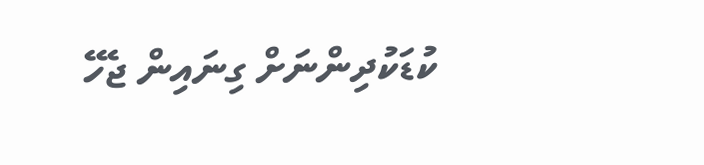ކުޑަކުދިންނަށް ގިނައިން ޖެހޭ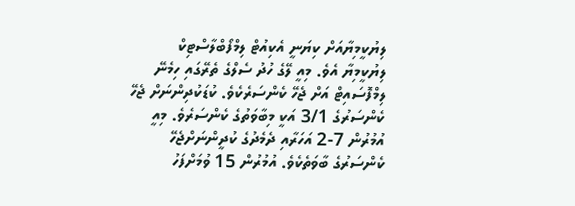ލިޔުކީމިޔާއަށް ކިޔަނީ އެކިއުޓް ލިމްފޯބްލާސްޓިކް ލިޔުކީމިޔާ އެވެ. މިއީ ލޭގެ ހުދު ސެލްގެ ތެރޭގައި ހިމެނޭ ލިމްފޮސައިޓް އަށް ޖެހޭ ކެންސަރެކެވެ. ކުޑަކުދިންނަށް ޖެހޭ ކެންސަރުގެ 3/1 އަކީ މިބާވަތުގެ ކެންސަރެވެ. މިއީ އުމުރުން 7-2 އަހަރާއި ދެމެދުގެ ކުދީންނަށްޖެހޭ ކެންސަރުގެ ބާވަތެކެވެ. އުމުރުން 15 ވުމަށްފަހު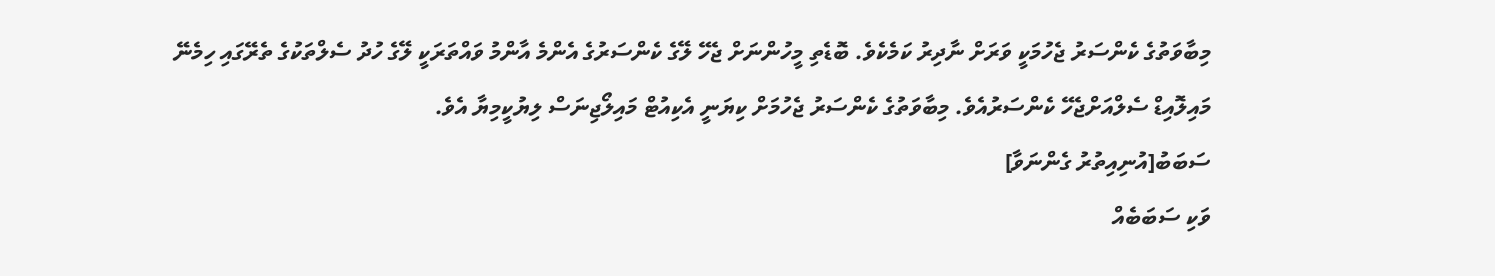މިބާވަތުގެ ކެންސަރު ޖެހުމަކީ ވަރަށް ނާދިރު ކަމެކެވެ. ބޮޑެތި މީހުންނަށް ޖެހޭ ލޭގެ ކެންސަރުގެ އެންމެ އާންމު ވައްތަރަކީ ލޭގެ ހުދު ސެލްތަކުގެ ތެރޭގައި ހިމެނޭ މައިލޮއިޑް ސެލްއަށްޖެހޭ ކެންސަރުއެވެ. މިބާވަތުގެ ކެންސަރު ޖެހުމަށް ކިޔަނީ އެކިއުޓް މައިލޯޖިނަސް ލިޔުކީމިޔާ އެވެ.
ސަބަބު[އުނިއިތުރު ގެންނަވާ]
ވަކި ސަބަބެއް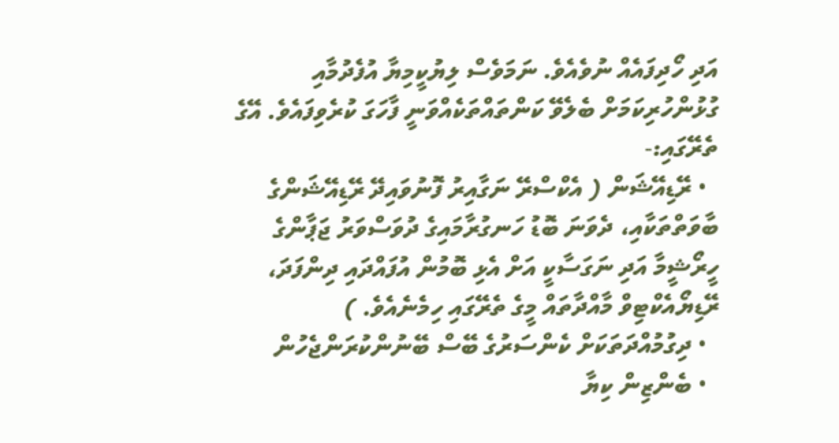އަދި ހޯދިފައެއް ނުވެއެވެ. ނަމަވެސް ލިޔުކީމިޔާ އުފެދުމާއި ގުޅުންހުރިކަމަށް ބެލެވޭ ކަންތައްތަކެއްވަނީ ފާހަގަ ކުރެވިފައެވެ. އޭގެ ތެރޭގައި:-
  • ރޭޑިއޭޝަން ( އެކްސްރޭ ނަގާއިރު ފޮނުވައިދޭ ރޭޑިއޭޝަންގެ ބާވަތްތަކާއި، ދެވަނަ ބޮޑު ހަނގުރާމައިގެ ދުވަސްވަރު ޖަޕާންގެ ހީރޯޝީމާ އަދި ނަގަސާކީ އަށް އެޅި ބޮމުން އުފައްދައި ދިންފަދަ، ރޭޑިޔޯއެކްޓިވް މާއްދާތައް މީގެ ތެރޭގައި ހިމެނެއެވެ. )
  • ދިގުމުއްދަތަކަށް ކެންސަރުގެ ބޭސް ބޭނުންކުރަންޖެހުން
  • ބެންޒިން ކިޔާ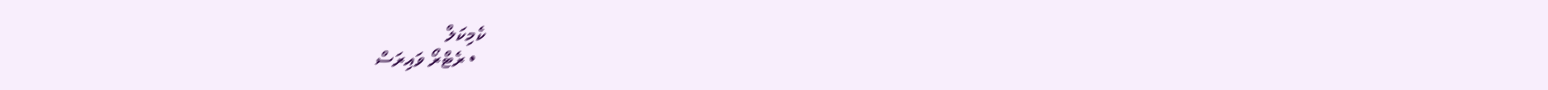ކެމިކަލް
  • ރެޓްރޯ ވައިރަސް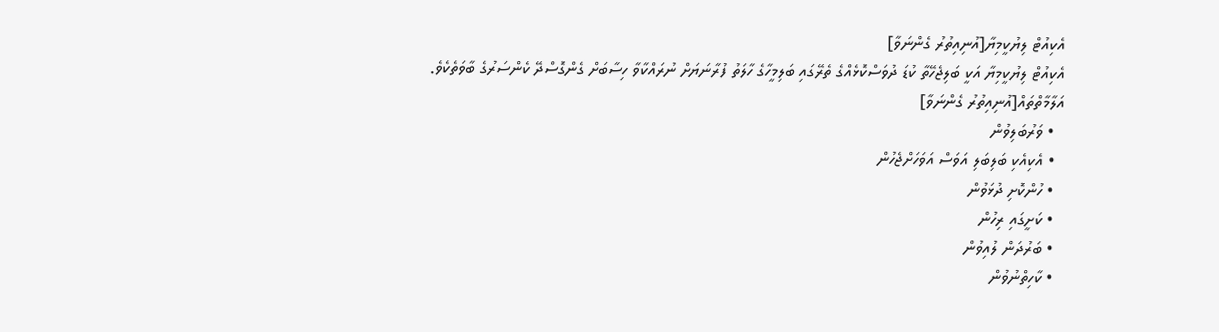އެކިއުޓް ލިޔުކީމިޔާ[އުނިއިތުރު ގެންނަވާ]
އެކިއުޓް ލިޔުކީމިޔާ އަކީ ބަލިޖެހޭތާ ކުޑަ ދުވަސްކޮޅެއްގެ ތެރޭގައި ބަލިމީހާގެ ހާލަތު ފުރާނަޔަށް ނުރައްކާވާ ހިސާބަށް ގެންގޮސްދޭ ކެންސަރުގެ ބާވަތެކެވެ.
އަލާމާތްތައް[އުނިއިތުރު ގެންނަވާ]
  • ވަރުބަލިވުން
  • އެކިއެކި ބަލިބަލި އަވަސް އަވަހަށްޖެހުން
  • ހުންކޮށި ދުޅަވުން
  • ކަށީގައި ރިހުން
  • ބަރުދަން ލުއިވުން
  • ކާހިތްނުވުން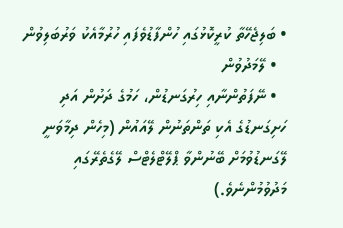• ބަލިޖެހޭތާ ކުރީކޮޅުގައި ހުންފާޑުވެފައި ހުރުމާއެކު ވަރުބަލިވުން
  • ލޭމަދުވުން
  • ނޭފަތުންނާއި ހިރުގަނޑުން، ހަމުގެ ދަށުން އަދި ހަށިގަނޑުގެ އެކި ތަންތަނުން ލޭއައުން (މިހެން ދިމާވަނީ ލޭގަނޑުވުމަށް ބޭނުންވާ ޕްލޭޓްލެޓްސް ލޭގެތެރޭގައި މަދުވުމުންނެވެ.)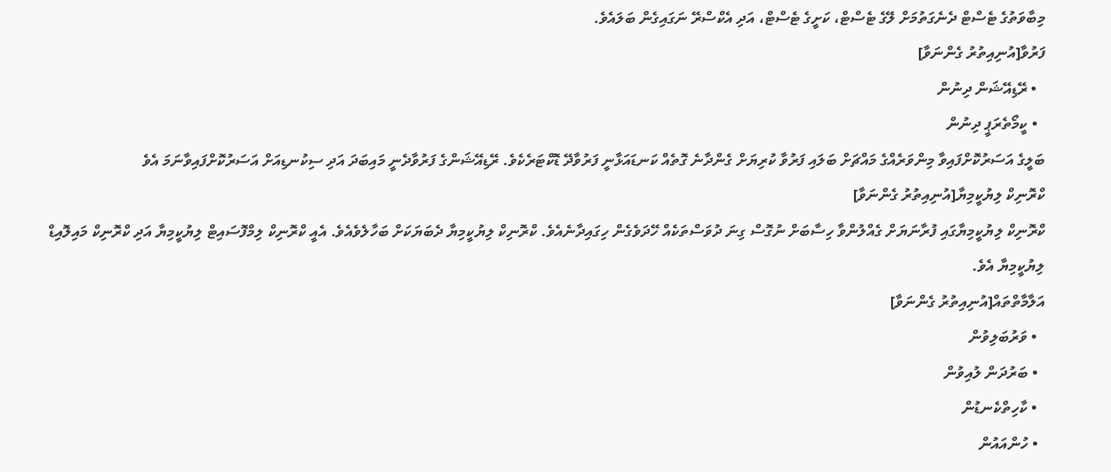މިބާވަތުގެ ޓެސްޓް ދެނެގަތުމަށް ލޭގެ ޓެސްޓް، ކަށީގެ ޓެސްޓް، އަދި އެކްސްރޭ ނަގައިގެން ބަލައެވެ.
ފަރުވާ[އުނިއިތުރު ގެންނަވާ]
  • ރޭޑިއޭޝަން ދިނުން
  • ކީމޯތެރަޕީ ދިނުން
ބަލީގެ އަސަރުކޮށްފައިވާ މިންވަރެއްގެ މައްޗަށް ބަލައި ފަރުވާ ކުރިޔަށް ގެންދާނެ ގޮތެއް ކަނޑައަޅާނީ ފަރުވާދޭ ޑޮކްޓަރެކެވެ. ރޭޑިއޭޝަންގެ ފަރުވާދެނީ މައިބަދަ އަދި ސިކުނޑިއަށް އަސަރުކޮށްފައިވާނަމަ އެވެ
ކްރޮނިކް ލިޔުކީމިޔާ[އުނިއިތުރު ގެންނަވާ]
ކްރޮނިކް ލިޔުކީމިޔާގައި ފުރާނަޔަށް ގެއްލުންވާ ހިސާބަށް ނުގޮސް ގިނަ ދުވަސްތަކެއް ހޭދަވެގެން ހިގައިދާނެއެވެ. ކްރޮނިކް ލިޔުކީމިޔާ ދެބަޔަކަށް ބަހާލެވެއެވެ. އެއީ ކްރޮނިކް ލިމްފޮސައިޓް ލިޔުކީމިޔާ އަދި ކްރޮނިކް މައިލޮއިޑް ލިޔުކީމިޔާ އެވެ.
އަލާމާތްތައް[އުނިއިތުރު ގެންނަވާ]
  • ވަރުބަލިވުން
  • ބަރުދަން ލުއިވުން
  • ކާހިތްކެނޑުން
  • ހުންއައުން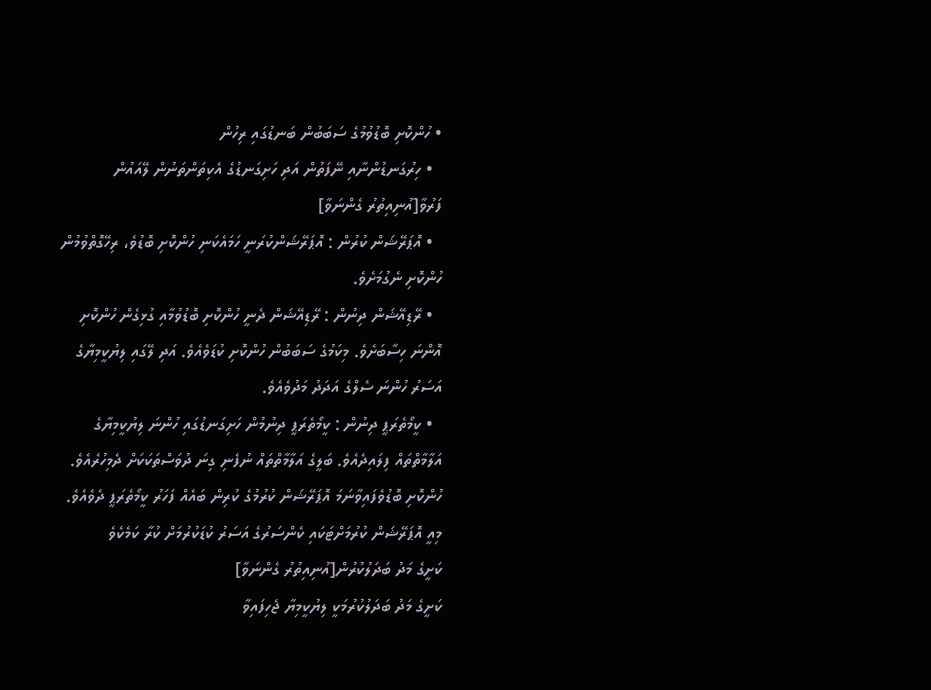• ހުންކޮށި ބޮޑުވުމުގެ ސަބަބުން ބަނޑުގައި ރިހުން
  • ހިރުގަނޑުންނާއި ނޭފަތުން އަދި ހަށިގަނޑުގެ އެކިތަންތަނުން ލޭއައުން
ފަރުވާ[އުނިއިތުރު ގެންނަވާ]
  • އޮޕަރޭޝަން ކުރުން : އޮޕަރޭޝަންކުރަނީ ހަމައެކަނި ހުންކޮށި ބޮޑުވެ، ރިހޭގޮތްވުމުން ހުންކޮށި ނެގުމަށެވެ.
  • ރޭޑިއޭޝަން ދިނުން : ރޭޑިއޭޝަން ދެނީ ހުންކޮށި ބޮޑުވުމާއި ގުޅިގެން ހުންކޮށި އޮންނަ ހިސާބަށެވެ. މިކަމުގެ ސަބަބުން ހުންކޮށި ކުޑަވެއެވެ. އަދި ލޭގައި ލިޔުކީމިޔާގެ އަސަރު ހުންނަ ސެލްގެ އަދަދު މަދުވެއެވެ.
  • ކީމޯތެރަޕީ ދިނުން : ކީމޯތެރަޕީ ދިނުމުން ހަށިގަނޑުގައި ހުންނަ ލިޔުކީމިޔާގެ އަލާމާތްތައް ފިލައިދެއެވެ. ބަލީގެ އަލާމާތްތައް ނުފެނި ގިނަ ދުވަސްތަކަކަށް ދެމިހުރެއެވެ. ހުންކޮށި ބޮޑުވެފައިވާނަމަ އޮޕަރޭޝަން ކުރުމުގެ ކުރިން ބައެއް ފަހަރު ކީމޯތެރަޕީ ދެވެއެވެ. މިއީ އޮޕަރޭޝަން ކުރުމަށްޓަކައި ކެންސަރުގެ އަސަރު ކުޑަކުރުމަށް ކުރާ ކަމެކެވެ
ކަށީގެ މަދު ބަދަލުކުރުން[އުނިއިތުރު ގެންނަވާ]
ކަށީގެ މަދު ބަދަލުކުރުމަކީ ލިޔުކީމިޔާ ޖެހިފައިވާ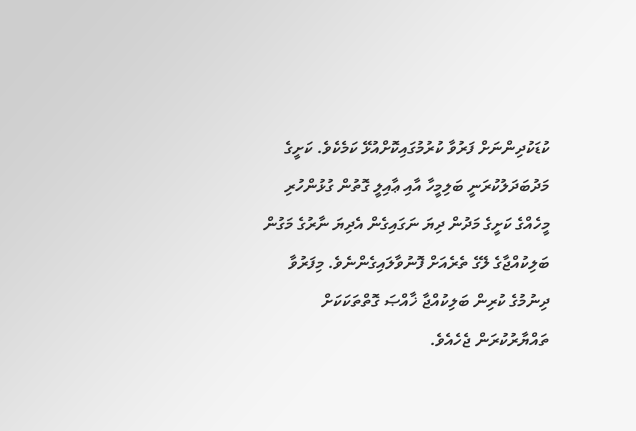ކުޑަކުދިންނަށް ފަރުވާ ކުރުމުގައިކޮށްއުޅޭ ކަމެކެވެ. ކަށީގެ މަދުބަދަލުކުރަނީ ބަލިމީހާ އާއި ޢާއިލީ ގޮތުން ގުޅުންހުރި މީހެއްގެ ކަށީގެ މަދުން ދިޔަ ނަގައިގެން އެދިޔަ ނާރުގެ މަގުން ބަލިކުއްޖާގެ ލޭގެ ތެރެއަށް ފޮނުވާލައިގެންނެވެ. މިފަރުވާ ދިނުމުގެ ކުރިން ބަލިކުއްޖާ ޚާއްޞަ ގޮތްތަކަކަށް ތައްޔާރުކުރަން ޖެހެއެވެ.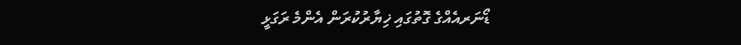ޑޯނަރއެއްގެ ގޮތުގައި ޚިޔާރުކުރަން އެންމެ ރަގަޅީ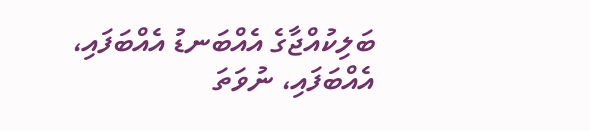ބަލިކުއްޖާގެ އެއްބަނޑު އެއްބަފައި، އެއްބަފައި، ނުވަތަ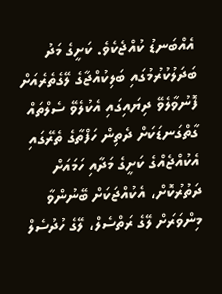އެއްބަނޑު ކުއްޖެކެވެ. ކަށީގެ މަދު ބަދަލުކުރުމުގައި ބަލިކުއްޖާގެ ލޭގެތެރެއަށް ފޮނުވާލެވޭ ދިޔައިގައި އެކުލެވޭ ސެލްތައް ގާތްގަނޑަކަށް ދެތިން ހަފްތާގެ ތެރޭގައި އެކުއްޖެއްގެ ކަށީގެ މަދާއި ހަމައަށް ދަތުރުކޮށް، އެކުއްޖަކަށް ބޭނުންވާ މިންވަރަށް ލޭގެ ރަތްސެލް، ލޭގެ ހުދުސެލް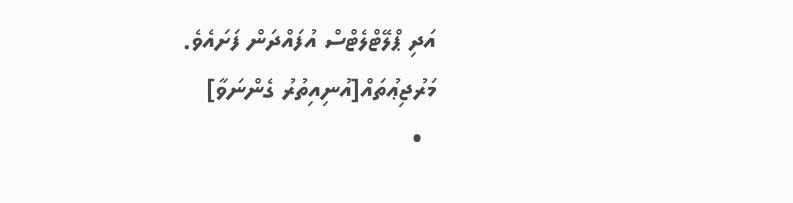އަދި ޕްލޭޓްލެޓްސް އުފައްދަން ފަށައެވެ.
މަރުޖިޢުތައް[އުނިއިތުރު ގެންނަވާ]
  •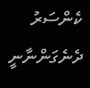ކެންސަރު ދެނެގަންނާނީ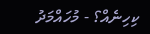ކިހިނެއް؟ - މުހައްމަދު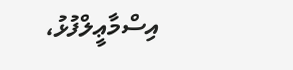އިސްމާޢީލްފުޅު،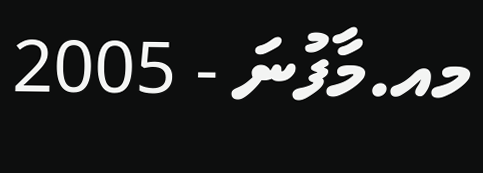މއ.މާފުނަ - 2005